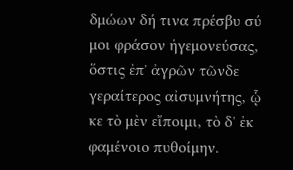δμώων δή τινα πρέσβυ σύ μοι φράσον ἡγεμονεύσας, ὅστις ἐπʼ ἀγρῶν τῶνδε γεραίτερος αἰσυμνήτης, ᾧ κε τὸ μὲν εἴποιμι, τὸ δʼ ἐκ φαμένοιο πυθοίμην.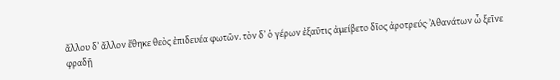ἄλλου δʼ ἄλλον ἔθηκε θεὸς ἐπιδευέα φωτῶν. τὸν δʼ ὁ γέρων ἐξαῦτις ἀμείβετο δῖος ἀροτρεύς· Ἀθανάτων ὦ ξεῖνε φραδῇ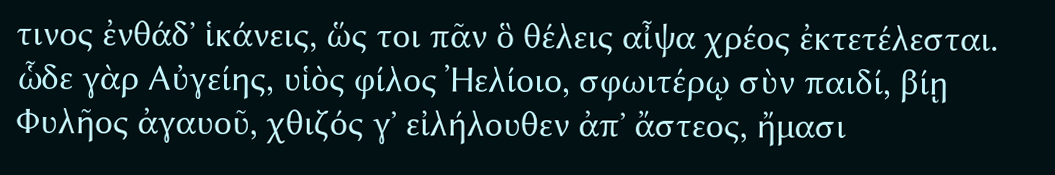τινος ἐνθάδʼ ἱκάνεις, ὥς τοι πᾶν ὃ θέλεις αἶψα χρέος ἐκτετέλεσται. ὧδε γὰρ Αὐγείης, υἱὸς φίλος Ἠελίοιο, σφωιτέρῳ σὺν παιδί, βίῃ Φυλῆος ἀγαυοῦ, χθιζός γʼ εἰλήλουθεν ἀπʼ ἄστεος, ἤμασι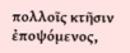πολλοῖς κτῆσιν ἐποψόμενος,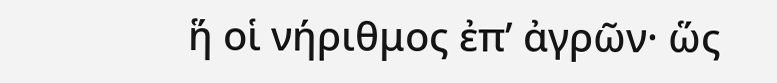ἥ οἱ νήριθμος ἐπʼ ἀγρῶν· ὥς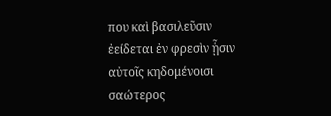που καὶ βασιλεῦσιν ἐείδεται ἐν φρεσὶν ᾗσιν αὐτοῖς κηδομένοισι σαώτερος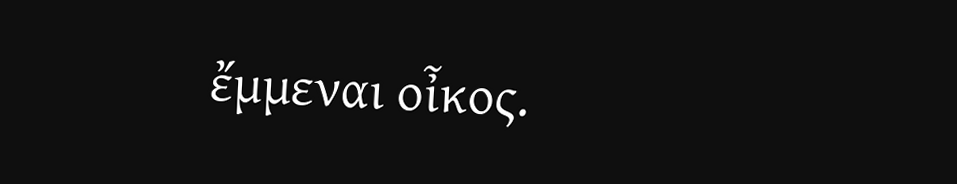ἔμμεναι οἶκος.